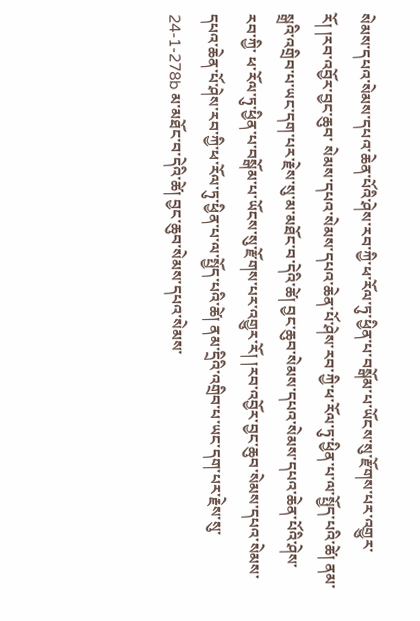སེམས་དཔའ་སེམས་དཔའ་ཆེན་པོའི་ཤེས་རབ་ཀྱི་ཕ་རོལ་ཏུ་ཕྱིན་པ་བསྒོམ་པ་ཡོངས་སུ་རྫོགས་པར་འགྱུར་རོ། །རབ་འབྱོར་བྱང་ཆུབ་ སེམས་དཔའ་སེམས་དཔའ་ཆེན་པོ་ཤེས་རབ་ཀྱི་ཕ་རོལ་ཏུ་ཕྱིན་པ་ལ་སྤྱོད་པའི་ཚེ། ནམ་སྒྲའི་འགྲིབ་པ་ཡང་དག་པར་རྗེས་སུ་མ་མཐོང་བ་དེའི་ཚེ། བྱང་ཆུབ་སེམས་དཔའ་སེམས་དཔའ་ཆེན་པོའི་ཤེས་རབ་ཀྱི་ ཕ་རོལ་ཏུ་ཕྱིན་པ་བསྒོམ་པ་ཡོངས་སུ་རྫོགས་པར་འགྱུར་རོ། །རབ་འབྱོར་བྱང་ཆུབ་སེམས་དཔའ་སེམས་དཔའ་ཆེན་པོ་ཤེས་རབ་ཀྱི་ཕ་རོལ་ཏུ་ཕྱིན་པ་ལ་སྤྱོད་པའི་ཚེ། ནམ་དྲིའི་འགྲིབ་པ་ཡང་དག་པར་རྗེས་སུ་ 24-1-278b མ་མཐོང་བ་དེའི་ཚེ། བྱང་ཆུབ་སེམས་དཔའ་སེམས་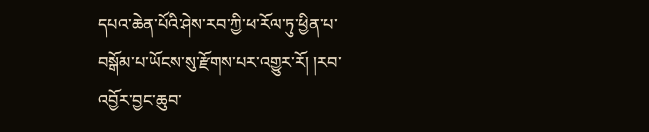དཔའ་ཆེན་པོའི་ཤེས་རབ་ཀྱི་ཕ་རོལ་ཏུ་ཕྱིན་པ་བསྒོམ་པ་ཡོངས་སུ་རྫོགས་པར་འགྱུར་རོ། །རབ་འབྱོར་བྱང་ཆུབ་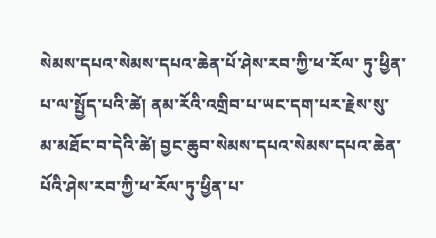སེམས་དཔའ་སེམས་དཔའ་ཆེན་པོ་ཤེས་རབ་ཀྱི་ཕ་རོལ་ ཏུ་ཕྱིན་པ་ལ་སྤྱོད་པའི་ཚེ། ནམ་རོའི་འགྲིབ་པ་ཡང་དག་པར་རྗེས་སུ་མ་མཐོང་བ་དེའི་ཚེ། བྱང་ཆུབ་སེམས་དཔའ་སེམས་དཔའ་ཆེན་པོའི་ཤེས་རབ་ཀྱི་ཕ་རོལ་ཏུ་ཕྱིན་པ་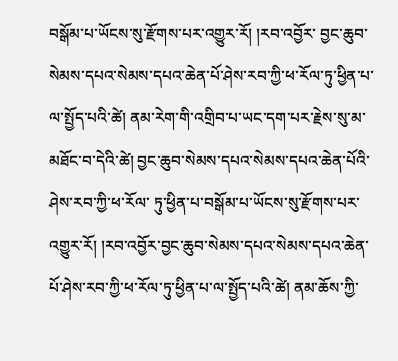བསྒོམ་པ་ཡོངས་སུ་རྫོགས་པར་འགྱུར་རོ། །རབ་འབྱོར་ བྱང་ཆུབ་སེམས་དཔའ་སེམས་དཔའ་ཆེན་པོ་ཤེས་རབ་ཀྱི་ཕ་རོལ་ཏུ་ཕྱིན་པ་ལ་སྤྱོད་པའི་ཚེ། ནམ་རེག་གི་འགྲིབ་པ་ཡང་དག་པར་རྗེས་སུ་མ་མཐོང་བ་དེའི་ཚེ། བྱང་ཆུབ་སེམས་དཔའ་སེམས་དཔའ་ཆེན་པོའི་ཤེས་རབ་ཀྱི་ཕ་རོལ་ ཏུ་ཕྱིན་པ་བསྒོམ་པ་ཡོངས་སུ་རྫོགས་པར་འགྱུར་རོ། །རབ་འབྱོར་བྱང་ཆུབ་སེམས་དཔའ་སེམས་དཔའ་ཆེན་པོ་ཤེས་རབ་ཀྱི་ཕ་རོལ་ཏུ་ཕྱིན་པ་ལ་སྤྱོད་པའི་ཚེ། ནམ་ཆོས་ཀྱི་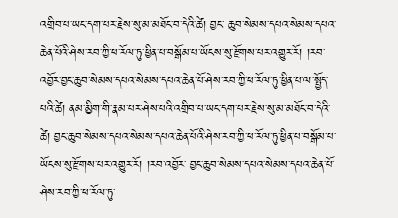འགྲིབ་པ་ཡང་དག་པར་རྗེས་སུ་མ་མཐོང་བ་དེའི་ཚེ། བྱང་ ཆུབ་སེམས་དཔའ་སེམས་དཔའ་ཆེན་པོའི་ཤེས་རབ་ཀྱི་ཕ་རོལ་ཏུ་ཕྱིན་པ་བསྒོམ་པ་ཡོངས་སུ་རྫོགས་པར་འགྱུར་རོ། །རབ་འབྱོར་བྱང་ཆུབ་སེམས་དཔའ་སེམས་དཔའ་ཆེན་པོ་ཤེས་རབ་ཀྱི་ཕ་རོལ་ཏུ་ཕྱིན་པ་ལ་སྤྱོད་པའི་ཚེ། ནམ་མྱིག་གི་རྣམ་པར་ཤེས་པའི་འགྲིབ་པ་ཡང་དག་པར་རྗེས་སུ་མ་མཐོང་བ་དེའི་ཚེ། བྱང་ཆུབ་སེམས་དཔའ་སེམས་དཔའ་ཆེན་པོའི་ཤེས་རབ་ཀྱི་ཕ་རོལ་ཏུ་ཕྱིན་པ་བསྒོམ་པ་ཡོངས་སུ་རྫོགས་པར་འགྱུར་རོ། །རབ་འབྱོར་ བྱང་ཆུབ་སེམས་དཔའ་སེམས་དཔའ་ཆེན་པོ་ཤེས་རབ་ཀྱི་ཕ་རོལ་ཏུ་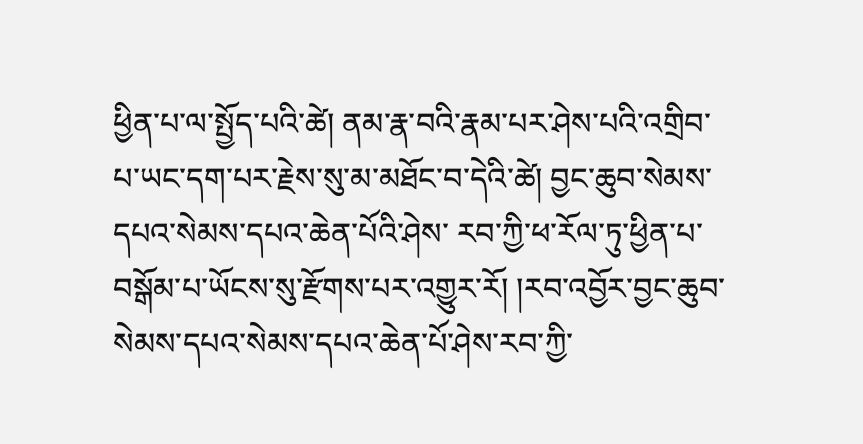ཕྱིན་པ་ལ་སྤྱོད་པའི་ཚེ། ནམ་རྣ་བའི་རྣམ་པར་ཤེས་པའི་འགྲིབ་པ་ཡང་དག་པར་རྗེས་སུ་མ་མཐོང་བ་དེའི་ཚེ། བྱང་ཆུབ་སེམས་དཔའ་སེམས་དཔའ་ཆེན་པོའི་ཤེས་ རབ་ཀྱི་ཕ་རོལ་ཏུ་ཕྱིན་པ་བསྒོམ་པ་ཡོངས་སུ་རྫོགས་པར་འགྱུར་རོ། །རབ་འབྱོར་བྱང་ཆུབ་སེམས་དཔའ་སེམས་དཔའ་ཆེན་པོ་ཤེས་རབ་ཀྱི་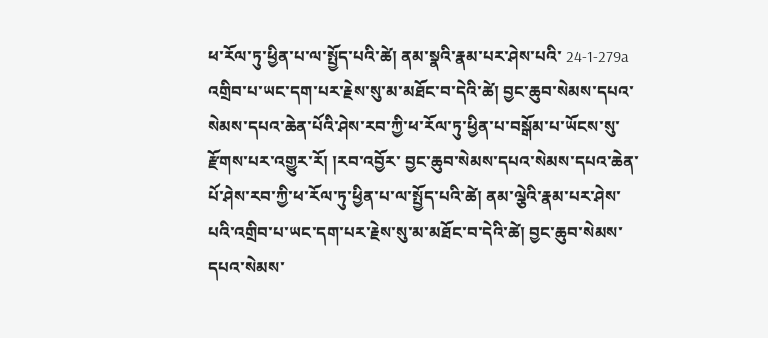ཕ་རོལ་ཏུ་ཕྱིན་པ་ལ་སྤྱོད་པའི་ཚེ། ནམ་སྣའི་རྣམ་པར་ཤེས་པའི་ 24-1-279a འགྲིབ་པ་ཡང་དག་པར་རྗེས་སུ་མ་མཐོང་བ་དེའི་ཚེ། བྱང་ཆུབ་སེམས་དཔའ་སེམས་དཔའ་ཆེན་པོའི་ཤེས་རབ་ཀྱི་ཕ་རོལ་ཏུ་ཕྱིན་པ་བསྒོམ་པ་ཡོངས་སུ་རྫོགས་པར་འགྱུར་རོ། །རབ་འབྱོར་ བྱང་ཆུབ་སེམས་དཔའ་སེམས་དཔའ་ཆེན་པོ་ཤེས་རབ་ཀྱི་ཕ་རོལ་ཏུ་ཕྱིན་པ་ལ་སྤྱོད་པའི་ཚེ། ནམ་ལྕེའི་རྣམ་པར་ཤེས་པའི་འགྲིབ་པ་ཡང་དག་པར་རྗེས་སུ་མ་མཐོང་བ་དེའི་ཚེ། བྱང་ཆུབ་སེམས་དཔའ་སེམས་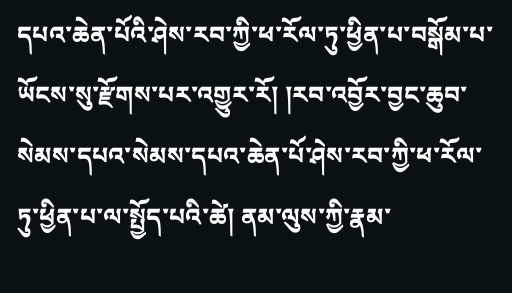དཔའ་ཆེན་པོའི་ཤེས་རབ་ཀྱི་ཕ་རོལ་ཏུ་ཕྱིན་པ་བསྒོམ་པ་ཡོངས་སུ་རྫོགས་པར་འགྱུར་རོ། །རབ་འབྱོར་བྱང་ཆུབ་སེམས་དཔའ་སེམས་དཔའ་ཆེན་པོ་ཤེས་རབ་ཀྱི་ཕ་རོལ་ཏུ་ཕྱིན་པ་ལ་སྤྱོད་པའི་ཚེ། ནམ་ལུས་ཀྱི་རྣམ་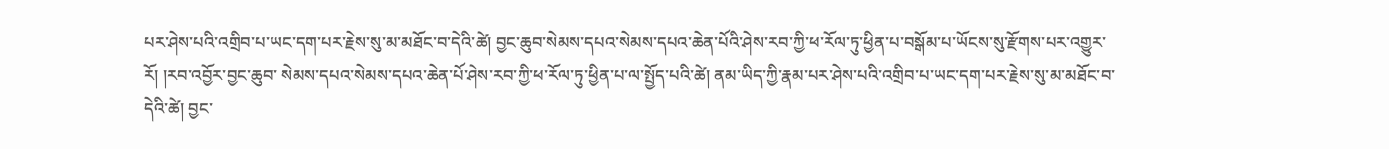པར་ཤེས་པའི་འགྲིབ་པ་ཡང་དག་པར་རྗེས་སུ་མ་མཐོང་བ་དེའི་ཚེ། བྱང་ཆུབ་སེམས་དཔའ་སེམས་དཔའ་ཆེན་པོའི་ཤེས་རབ་ཀྱི་ཕ་རོལ་ཏུ་ཕྱིན་པ་བསྒོམ་པ་ཡོངས་སུ་རྫོགས་པར་འགྱུར་རོ། །རབ་འབྱོར་བྱང་ཆུབ་ སེམས་དཔའ་སེམས་དཔའ་ཆེན་པོ་ཤེས་རབ་ཀྱི་ཕ་རོལ་ཏུ་ཕྱིན་པ་ལ་སྤྱོད་པའི་ཚེ། ནམ་ཡིད་ཀྱི་རྣམ་པར་ཤེས་པའི་འགྲིབ་པ་ཡང་དག་པར་རྗེས་སུ་མ་མཐོང་བ་དེའི་ཚེ། བྱང་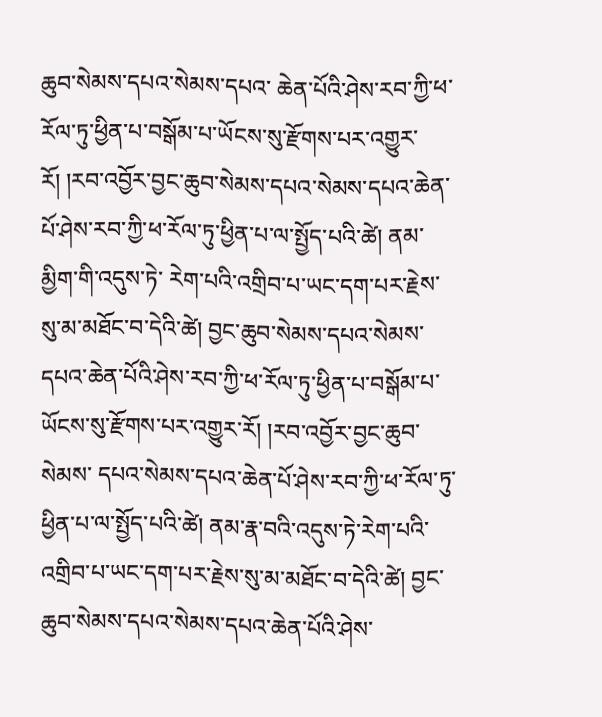ཆུབ་སེམས་དཔའ་སེམས་དཔའ་ ཆེན་པོའི་ཤེས་རབ་ཀྱི་ཕ་རོལ་ཏུ་ཕྱིན་པ་བསྒོམ་པ་ཡོངས་སུ་རྫོགས་པར་འགྱུར་རོ། །རབ་འབྱོར་བྱང་ཆུབ་སེམས་དཔའ་སེམས་དཔའ་ཆེན་པོ་ཤེས་རབ་ཀྱི་ཕ་རོལ་ཏུ་ཕྱིན་པ་ལ་སྤྱོད་པའི་ཚེ། ནམ་མྱིག་གི་འདུས་ཏེ་ རེག་པའི་འགྲིབ་པ་ཡང་དག་པར་རྗེས་སུ་མ་མཐོང་བ་དེའི་ཚེ། བྱང་ཆུབ་སེམས་དཔའ་སེམས་དཔའ་ཆེན་པོའི་ཤེས་རབ་ཀྱི་ཕ་རོལ་ཏུ་ཕྱིན་པ་བསྒོམ་པ་ཡོངས་སུ་རྫོགས་པར་འགྱུར་རོ། །རབ་འབྱོར་བྱང་ཆུབ་སེམས་ དཔའ་སེམས་དཔའ་ཆེན་པོ་ཤེས་རབ་ཀྱི་ཕ་རོལ་ཏུ་ཕྱིན་པ་ལ་སྤྱོད་པའི་ཚེ། ནམ་རྣ་བའི་འདུས་ཏེ་རེག་པའི་འགྲིབ་པ་ཡང་དག་པར་རྗེས་སུ་མ་མཐོང་བ་དེའི་ཚེ། བྱང་ཆུབ་སེམས་དཔའ་སེམས་དཔའ་ཆེན་པོའི་ཤེས་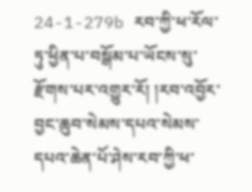24-1-279b རབ་ཀྱི་ཕ་རོལ་ཏུ་ཕྱིན་པ་བསྒོམ་པ་ཡོངས་སུ་རྫོགས་པར་འགྱུར་རོ། །རབ་འབྱོར་བྱང་ཆུབ་སེམས་དཔའ་སེམས་དཔའ་ཆེན་པོ་ཤེས་རབ་ཀྱི་ཕ་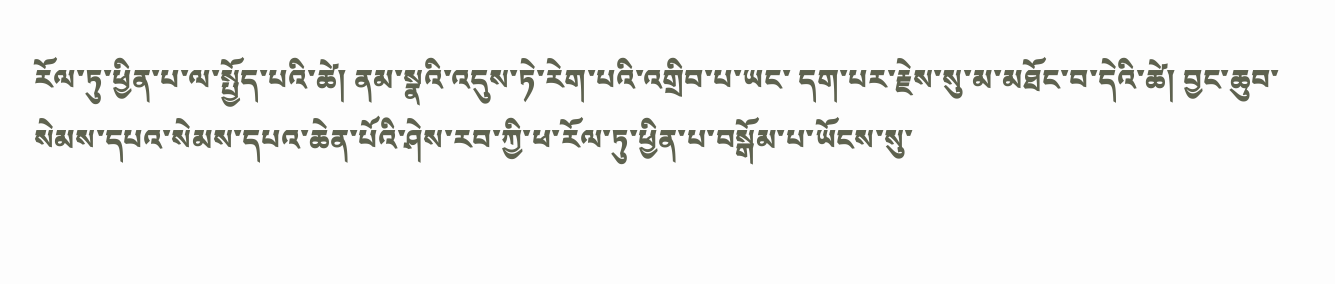རོལ་ཏུ་ཕྱིན་པ་ལ་སྤྱོད་པའི་ཚེ། ནམ་སྣའི་འདུས་ཏེ་རེག་པའི་འགྲིབ་པ་ཡང་ དག་པར་རྗེས་སུ་མ་མཐོང་བ་དེའི་ཚེ། བྱང་ཆུབ་སེམས་དཔའ་སེམས་དཔའ་ཆེན་པོའི་ཤེས་རབ་ཀྱི་ཕ་རོལ་ཏུ་ཕྱིན་པ་བསྒོམ་པ་ཡོངས་སུ་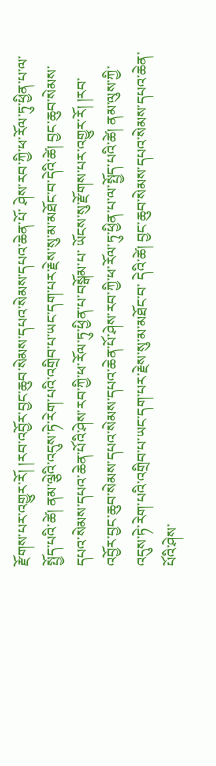རྫོགས་པར་འགྱུར་རོ། །རབ་འབྱོར་བྱང་ཆུབ་སེམས་དཔའ་སེམས་དཔའ་ཆེན་པོ་ ཤེས་རབ་ཀྱི་ཕ་རོལ་ཏུ་ཕྱིན་པ་ལ་སྤྱོད་པའི་ཚེ། ནམ་ལྕེའི་འདུས་ཏེ་རེག་པའི་འགྲིབ་པ་ཡང་དག་པར་རྗེས་སུ་མ་མཐོང་བ་དེའི་ཚེ། བྱང་ཆུབ་སེམས་དཔའ་སེམས་དཔའ་ཆེན་པོའི་ཤེས་རབ་ཀྱི་ཕ་རོལ་ཏུ་ཕྱིན་པ་བསྒོམ་པ་ ཡོངས་སུ་རྫོགས་པར་འགྱུར་རོ། །རབ་འབྱོར་བྱང་ཆུབ་སེམས་དཔའ་སེམས་དཔའ་ཆེན་པོ་ཤེས་རབ་ཀྱི་ཕ་རོལ་ཏུ་ཕྱིན་པ་ལ་སྤྱོད་པའི་ཚེ། ནམ་ལུས་ཀྱི་འདུས་ཏེ་རེག་པའི་འགྲིབ་པ་ཡང་དག་པར་རྗེས་སུ་མ་མཐོང་བ་ དེའི་ཚེ། བྱང་ཆུབ་སེམས་དཔའ་སེམས་དཔའ་ཆེན་པོའི་ཤེས་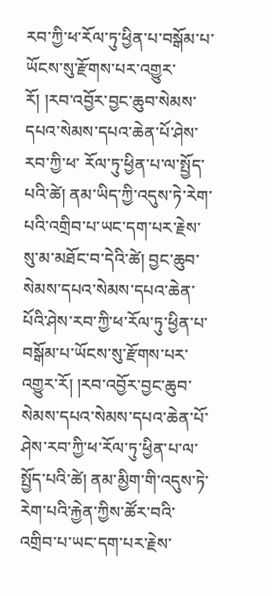རབ་ཀྱི་ཕ་རོལ་ཏུ་ཕྱིན་པ་བསྒོམ་པ་ཡོངས་སུ་རྫོགས་པར་འགྱུར་རོ། །རབ་འབྱོར་བྱང་ཆུབ་སེམས་དཔའ་སེམས་དཔའ་ཆེན་པོ་ཤེས་རབ་ཀྱི་ཕ་ རོལ་ཏུ་ཕྱིན་པ་ལ་སྤྱོད་པའི་ཚེ། ནམ་ཡིད་ཀྱི་འདུས་ཏེ་རེག་པའི་འགྲིབ་པ་ཡང་དག་པར་རྗེས་སུ་མ་མཐོང་བ་དེའི་ཚེ། བྱང་ཆུབ་སེམས་དཔའ་སེམས་དཔའ་ཆེན་པོའི་ཤེས་རབ་ཀྱི་ཕ་རོལ་ཏུ་ཕྱིན་པ་ བསྒོམ་པ་ཡོངས་སུ་རྫོགས་པར་འགྱུར་རོ། །རབ་འབྱོར་བྱང་ཆུབ་སེམས་དཔའ་སེམས་དཔའ་ཆེན་པོ་ཤེས་རབ་ཀྱི་ཕ་རོལ་ཏུ་ཕྱིན་པ་ལ་སྤྱོད་པའི་ཚེ། ནམ་མྱིག་གི་འདུས་ཏེ་རེག་པའི་རྐྱེན་ཀྱིས་ཚོར་བའི་ འགྲིབ་པ་ཡང་དག་པར་རྗེས་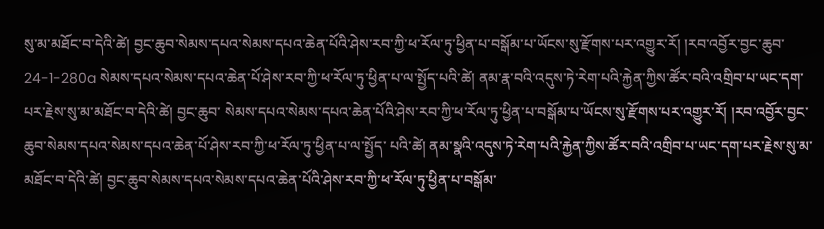སུ་མ་མཐོང་བ་དེའི་ཚེ། བྱང་ཆུབ་སེམས་དཔའ་སེམས་དཔའ་ཆེན་པོའི་ཤེས་རབ་ཀྱི་ཕ་རོལ་ཏུ་ཕྱིན་པ་བསྒོམ་པ་ཡོངས་སུ་རྫོགས་པར་འགྱུར་རོ། །རབ་འབྱོར་བྱང་ཆུབ་ 24-1-280a སེམས་དཔའ་སེམས་དཔའ་ཆེན་པོ་ཤེས་རབ་ཀྱི་ཕ་རོལ་ཏུ་ཕྱིན་པ་ལ་སྤྱོད་པའི་ཚེ། ནམ་རྣ་བའི་འདུས་ཏེ་རེག་པའི་རྐྱེན་ཀྱིས་ཚོར་བའི་འགྲིབ་པ་ཡང་དག་པར་རྗེས་སུ་མ་མཐོང་བ་དེའི་ཚེ། བྱང་ཆུབ་ སེམས་དཔའ་སེམས་དཔའ་ཆེན་པོའི་ཤེས་རབ་ཀྱི་ཕ་རོལ་ཏུ་ཕྱིན་པ་བསྒོམ་པ་ཡོངས་སུ་རྫོགས་པར་འགྱུར་རོ། །རབ་འབྱོར་བྱང་ཆུབ་སེམས་དཔའ་སེམས་དཔའ་ཆེན་པོ་ཤེས་རབ་ཀྱི་ཕ་རོལ་ཏུ་ཕྱིན་པ་ལ་སྤྱོད་ པའི་ཚེ། ནམ་སྣའི་འདུས་ཏེ་རེག་པའི་རྐྱེན་ཀྱིས་ཚོར་བའི་འགྲིབ་པ་ཡང་དག་པར་རྗེས་སུ་མ་མཐོང་བ་དེའི་ཚེ། བྱང་ཆུབ་སེམས་དཔའ་སེམས་དཔའ་ཆེན་པོའི་ཤེས་རབ་ཀྱི་ཕ་རོལ་ཏུ་ཕྱིན་པ་བསྒོམ་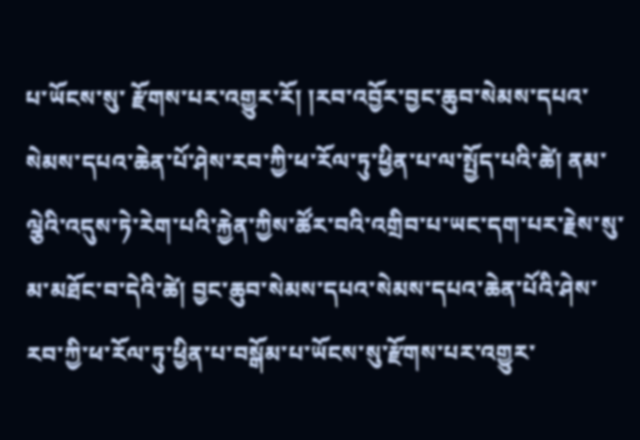པ་ཡོངས་སུ་ རྫོགས་པར་འགྱུར་རོ། །རབ་འབྱོར་བྱང་ཆུབ་སེམས་དཔའ་སེམས་དཔའ་ཆེན་པོ་ཤེས་རབ་ཀྱི་ཕ་རོལ་ཏུ་ཕྱིན་པ་ལ་སྤྱོད་པའི་ཚེ། ནམ་ལྕེའི་འདུས་ཏེ་རེག་པའི་རྐྱེན་ཀྱིས་ཚོར་བའི་འགྲིབ་པ་ཡང་དག་པར་རྗེས་སུ་ མ་མཐོང་བ་དེའི་ཚེ། བྱང་ཆུབ་སེམས་དཔའ་སེམས་དཔའ་ཆེན་པོའི་ཤེས་རབ་ཀྱི་ཕ་རོལ་ཏུ་ཕྱིན་པ་བསྒོམ་པ་ཡོངས་སུ་རྫོགས་པར་འགྱུར་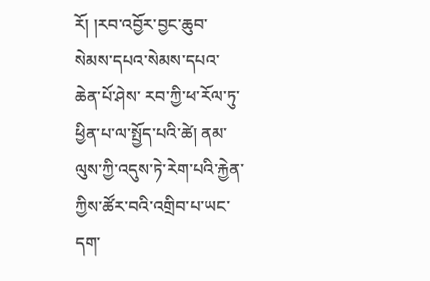རོ། །རབ་འབྱོར་བྱང་ཆུབ་སེམས་དཔའ་སེམས་དཔའ་ཆེན་པོ་ཤེས་ རབ་ཀྱི་ཕ་རོལ་ཏུ་ཕྱིན་པ་ལ་སྤྱོད་པའི་ཚེ། ནམ་ལུས་ཀྱི་འདུས་ཏེ་རེག་པའི་རྐྱེན་ཀྱིས་ཚོར་བའི་འགྲིབ་པ་ཡང་དག་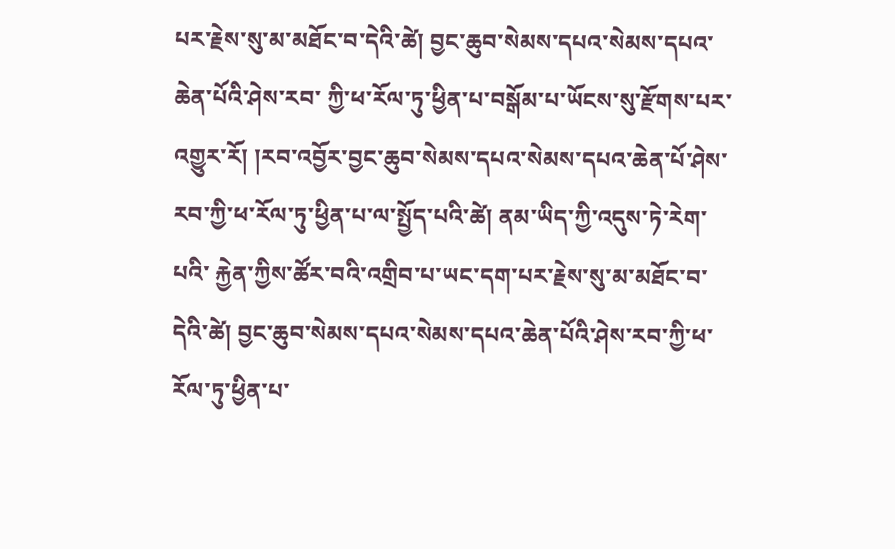པར་རྗེས་སུ་མ་མཐོང་བ་དེའི་ཚེ། བྱང་ཆུབ་སེམས་དཔའ་སེམས་དཔའ་ཆེན་པོའི་ཤེས་རབ་ ཀྱི་ཕ་རོལ་ཏུ་ཕྱིན་པ་བསྒོམ་པ་ཡོངས་སུ་རྫོགས་པར་འགྱུར་རོ། །རབ་འབྱོར་བྱང་ཆུབ་སེམས་དཔའ་སེམས་དཔའ་ཆེན་པོ་ཤེས་རབ་ཀྱི་ཕ་རོལ་ཏུ་ཕྱིན་པ་ལ་སྤྱོད་པའི་ཚེ། ནམ་ཡིད་ཀྱི་འདུས་ཏེ་རེག་པའི་ རྐྱེན་ཀྱིས་ཚོར་བའི་འགྲིབ་པ་ཡང་དག་པར་རྗེས་སུ་མ་མཐོང་བ་དེའི་ཚེ། བྱང་ཆུབ་སེམས་དཔའ་སེམས་དཔའ་ཆེན་པོའི་ཤེས་རབ་ཀྱི་ཕ་རོལ་ཏུ་ཕྱིན་པ་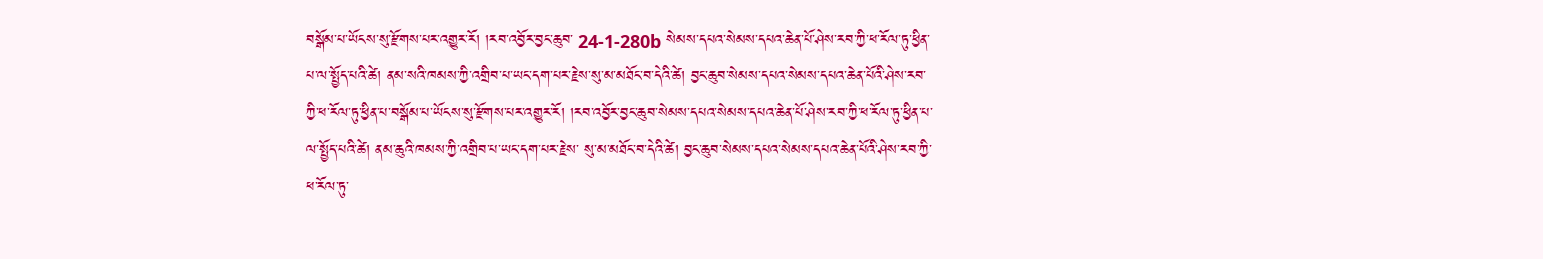བསྒོམ་པ་ཡོངས་སུ་རྫོགས་པར་འགྱུར་རོ། །རབ་འབྱོར་བྱང་ཆུབ་ 24-1-280b སེམས་དཔའ་སེམས་དཔའ་ཆེན་པོ་ཤེས་རབ་ཀྱི་ཕ་རོལ་ཏུ་ཕྱིན་པ་ལ་སྤྱོད་པའི་ཚེ། ནམ་སའི་ཁམས་ཀྱི་འགྲིབ་པ་ཡང་དག་པར་རྗེས་སུ་མ་མཐོང་བ་དེའི་ཚེ། བྱང་ཆུབ་སེམས་དཔའ་སེམས་དཔའ་ཆེན་པོའི་ཤེས་རབ་ ཀྱི་ཕ་རོལ་ཏུ་ཕྱིན་པ་བསྒོམ་པ་ཡོངས་སུ་རྫོགས་པར་འགྱུར་རོ། །རབ་འབྱོར་བྱང་ཆུབ་སེམས་དཔའ་སེམས་དཔའ་ཆེན་པོ་ཤེས་རབ་ཀྱི་ཕ་རོལ་ཏུ་ཕྱིན་པ་ལ་སྤྱོད་པའི་ཚེ། ནམ་ཆུའི་ཁམས་ཀྱི་འགྲིབ་པ་ཡང་དག་པར་རྗེས་ སུ་མ་མཐོང་བ་དེའི་ཚེ། བྱང་ཆུབ་སེམས་དཔའ་སེམས་དཔའ་ཆེན་པོའི་ཤེས་རབ་ཀྱི་ཕ་རོལ་ཏུ་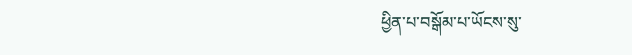ཕྱིན་པ་བསྒོམ་པ་ཡོངས་སུ་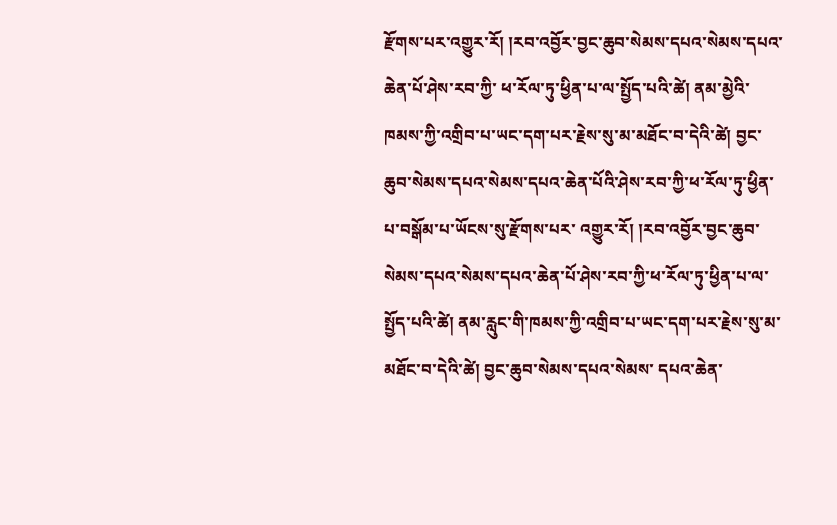རྫོགས་པར་འགྱུར་རོ། །རབ་འབྱོར་བྱང་ཆུབ་སེམས་དཔའ་སེམས་དཔའ་ཆེན་པོ་ཤེས་རབ་ཀྱི་ ཕ་རོལ་ཏུ་ཕྱིན་པ་ལ་སྤྱོད་པའི་ཚེ། ནམ་མྱེའི་ཁམས་ཀྱི་འགྲིབ་པ་ཡང་དག་པར་རྗེས་སུ་མ་མཐོང་བ་དེའི་ཚེ། བྱང་ཆུབ་སེམས་དཔའ་སེམས་དཔའ་ཆེན་པོའི་ཤེས་རབ་ཀྱི་ཕ་རོལ་ཏུ་ཕྱིན་པ་བསྒོམ་པ་ཡོངས་སུ་རྫོགས་པར་ འགྱུར་རོ། །རབ་འབྱོར་བྱང་ཆུབ་སེམས་དཔའ་སེམས་དཔའ་ཆེན་པོ་ཤེས་རབ་ཀྱི་ཕ་རོལ་ཏུ་ཕྱིན་པ་ལ་སྤྱོད་པའི་ཚེ། ནམ་རླུང་གི་ཁམས་ཀྱི་འགྲིབ་པ་ཡང་དག་པར་རྗེས་སུ་མ་མཐོང་བ་དེའི་ཚེ། བྱང་ཆུབ་སེམས་དཔའ་སེམས་ དཔའ་ཆེན་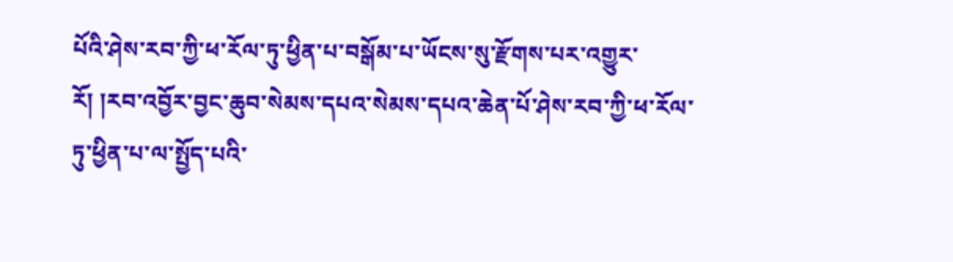པོའི་ཤེས་རབ་ཀྱི་ཕ་རོལ་ཏུ་ཕྱིན་པ་བསྒོམ་པ་ཡོངས་སུ་རྫོགས་པར་འགྱུར་རོ། །རབ་འབྱོར་བྱང་ཆུབ་སེམས་དཔའ་སེམས་དཔའ་ཆེན་པོ་ཤེས་རབ་ཀྱི་ཕ་རོལ་ཏུ་ཕྱིན་པ་ལ་སྤྱོད་པའི་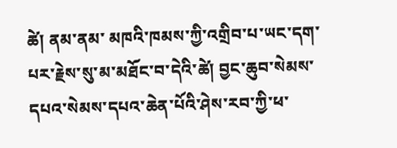ཚེ། ནམ་ནམ་ མཁའི་ཁམས་ཀྱི་འགྲིབ་པ་ཡང་དག་པར་རྗེས་སུ་མ་མཐོང་བ་དེའི་ཚེ། བྱང་ཆུབ་སེམས་དཔའ་སེམས་དཔའ་ཆེན་པོའི་ཤེས་རབ་ཀྱི་ཕ་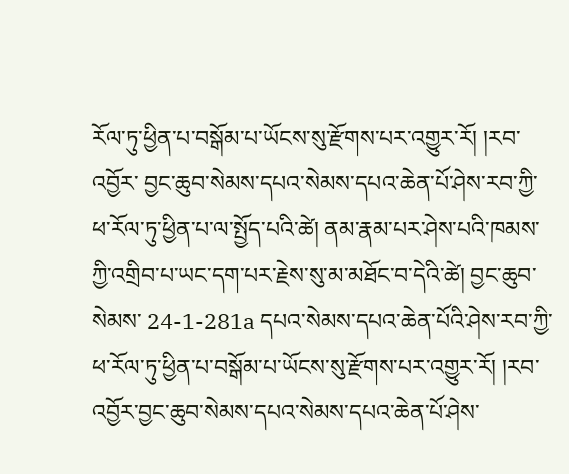རོལ་ཏུ་ཕྱིན་པ་བསྒོམ་པ་ཡོངས་སུ་རྫོགས་པར་འགྱུར་རོ། །རབ་འབྱོར་ བྱང་ཆུབ་སེམས་དཔའ་སེམས་དཔའ་ཆེན་པོ་ཤེས་རབ་ཀྱི་ཕ་རོལ་ཏུ་ཕྱིན་པ་ལ་སྤྱོད་པའི་ཚེ། ནམ་རྣམ་པར་ཤེས་པའི་ཁམས་ཀྱི་འགྲིབ་པ་ཡང་དག་པར་རྗེས་སུ་མ་མཐོང་བ་དེའི་ཚེ། བྱང་ཆུབ་སེམས་ 24-1-281a དཔའ་སེམས་དཔའ་ཆེན་པོའི་ཤེས་རབ་ཀྱི་ཕ་རོལ་ཏུ་ཕྱིན་པ་བསྒོམ་པ་ཡོངས་སུ་རྫོགས་པར་འགྱུར་རོ། །རབ་འབྱོར་བྱང་ཆུབ་སེམས་དཔའ་སེམས་དཔའ་ཆེན་པོ་ཤེས་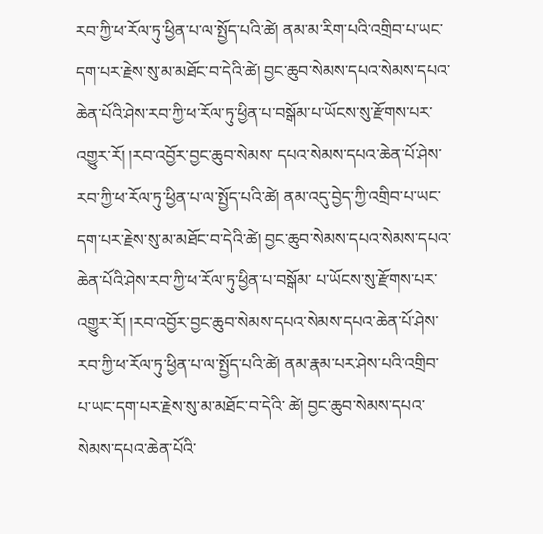རབ་ཀྱི་ཕ་རོལ་ཏུ་ཕྱིན་པ་ལ་སྤྱོད་པའི་ཚེ། ནམ་མ་རིག་པའི་འགྲིབ་པ་ཡང་དག་པར་རྗེས་སུ་མ་མཐོང་བ་དེའི་ཚེ། བྱང་ཆུབ་སེམས་དཔའ་སེམས་དཔའ་ཆེན་པོའི་ཤེས་རབ་ཀྱི་ཕ་རོལ་ཏུ་ཕྱིན་པ་བསྒོམ་པ་ཡོངས་སུ་རྫོགས་པར་འགྱུར་རོ། །རབ་འབྱོར་བྱང་ཆུབ་སེམས་ དཔའ་སེམས་དཔའ་ཆེན་པོ་ཤེས་རབ་ཀྱི་ཕ་རོལ་ཏུ་ཕྱིན་པ་ལ་སྤྱོད་པའི་ཚེ། ནམ་འདུ་བྱེད་ཀྱི་འགྲིབ་པ་ཡང་དག་པར་རྗེས་སུ་མ་མཐོང་བ་དེའི་ཚེ། བྱང་ཆུབ་སེམས་དཔའ་སེམས་དཔའ་ཆེན་པོའི་ཤེས་རབ་ཀྱི་ཕ་རོལ་ཏུ་ཕྱིན་པ་བསྒོམ་ པ་ཡོངས་སུ་རྫོགས་པར་འགྱུར་རོ། །རབ་འབྱོར་བྱང་ཆུབ་སེམས་དཔའ་སེམས་དཔའ་ཆེན་པོ་ཤེས་རབ་ཀྱི་ཕ་རོལ་ཏུ་ཕྱིན་པ་ལ་སྤྱོད་པའི་ཚེ། ནམ་རྣམ་པར་ཤེས་པའི་འགྲིབ་པ་ཡང་དག་པར་རྗེས་སུ་མ་མཐོང་བ་དེའི་ ཚེ། བྱང་ཆུབ་སེམས་དཔའ་སེམས་དཔའ་ཆེན་པོའི་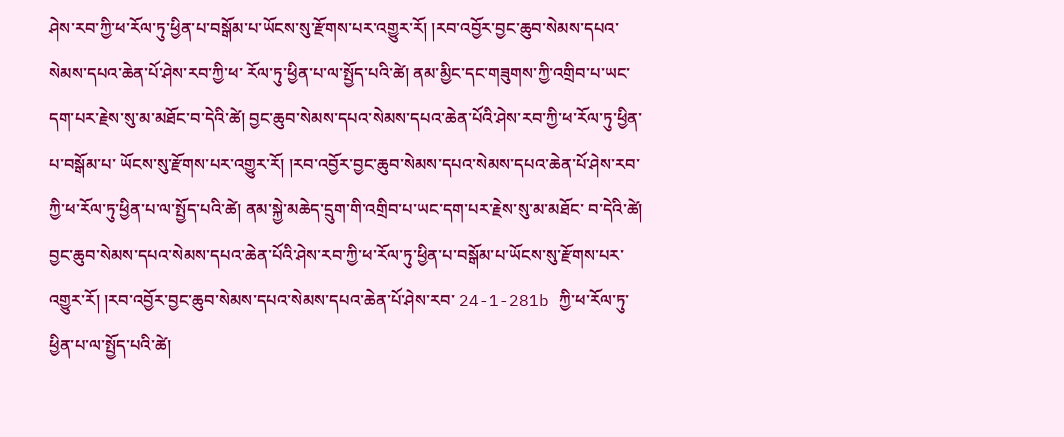ཤེས་རབ་ཀྱི་ཕ་རོལ་ཏུ་ཕྱིན་པ་བསྒོམ་པ་ཡོངས་སུ་རྫོགས་པར་འགྱུར་རོ། །རབ་འབྱོར་བྱང་ཆུབ་སེམས་དཔའ་སེམས་དཔའ་ཆེན་པོ་ཤེས་རབ་ཀྱི་ཕ་ རོལ་ཏུ་ཕྱིན་པ་ལ་སྤྱོད་པའི་ཚེ། ནམ་མྱིང་དང་གཟུགས་ཀྱི་འགྲིབ་པ་ཡང་དག་པར་རྗེས་སུ་མ་མཐོང་བ་དེའི་ཚེ། བྱང་ཆུབ་སེམས་དཔའ་སེམས་དཔའ་ཆེན་པོའི་ཤེས་རབ་ཀྱི་ཕ་རོལ་ཏུ་ཕྱིན་པ་བསྒོམ་པ་ ཡོངས་སུ་རྫོགས་པར་འགྱུར་རོ། །རབ་འབྱོར་བྱང་ཆུབ་སེམས་དཔའ་སེམས་དཔའ་ཆེན་པོ་ཤེས་རབ་ཀྱི་ཕ་རོལ་ཏུ་ཕྱིན་པ་ལ་སྤྱོད་པའི་ཚེ། ནམ་སྐྱེ་མཆེད་དྲུག་གི་འགྲིབ་པ་ཡང་དག་པར་རྗེས་སུ་མ་མཐོང་ བ་དེའི་ཚེ། བྱང་ཆུབ་སེམས་དཔའ་སེམས་དཔའ་ཆེན་པོའི་ཤེས་རབ་ཀྱི་ཕ་རོལ་ཏུ་ཕྱིན་པ་བསྒོམ་པ་ཡོངས་སུ་རྫོགས་པར་འགྱུར་རོ། །རབ་འབྱོར་བྱང་ཆུབ་སེམས་དཔའ་སེམས་དཔའ་ཆེན་པོ་ཤེས་རབ་ 24-1-281b ཀྱི་ཕ་རོལ་ཏུ་ཕྱིན་པ་ལ་སྤྱོད་པའི་ཚེ།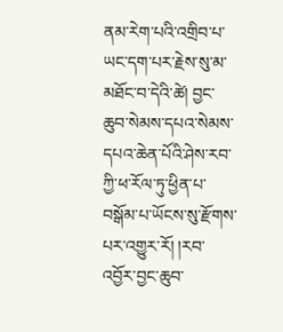ནམ་རེག་པའི་འགྲིབ་པ་ཡང་དག་པར་རྗེས་སུ་མ་མཐོང་བ་དེའི་ཚེ། བྱང་ཆུབ་སེམས་དཔའ་སེམས་དཔའ་ཆེན་པོའི་ཤེས་རབ་ཀྱི་ཕ་རོལ་ཏུ་ཕྱིན་པ་བསྒོམ་པ་ཡོངས་སུ་རྫོགས་ པར་འགྱུར་རོ། །རབ་འབྱོར་བྱང་ཆུབ་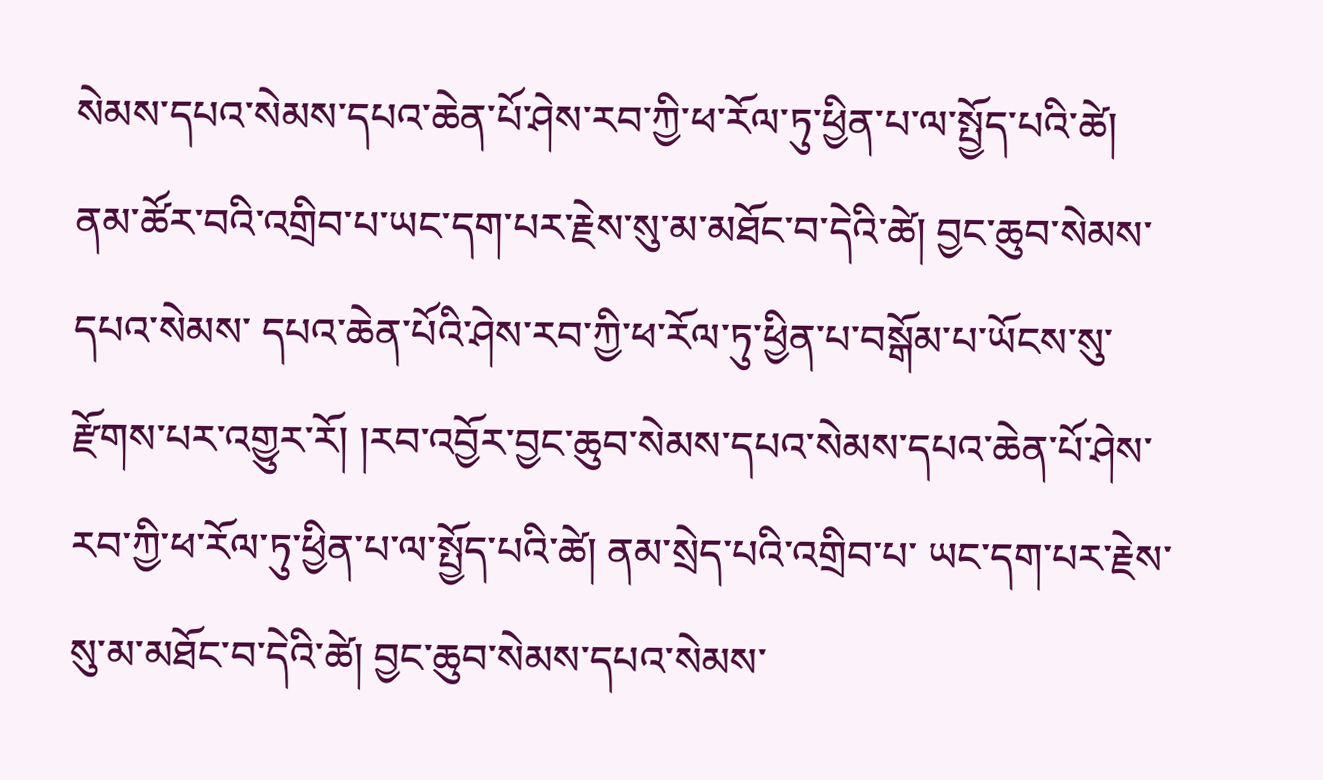སེམས་དཔའ་སེམས་དཔའ་ཆེན་པོ་ཤེས་རབ་ཀྱི་ཕ་རོལ་ཏུ་ཕྱིན་པ་ལ་སྤྱོད་པའི་ཚེ། ནམ་ཚོར་བའི་འགྲིབ་པ་ཡང་དག་པར་རྗེས་སུ་མ་མཐོང་བ་དེའི་ཚེ། བྱང་ཆུབ་སེམས་དཔའ་སེམས་ དཔའ་ཆེན་པོའི་ཤེས་རབ་ཀྱི་ཕ་རོལ་ཏུ་ཕྱིན་པ་བསྒོམ་པ་ཡོངས་སུ་རྫོགས་པར་འགྱུར་རོ། །རབ་འབྱོར་བྱང་ཆུབ་སེམས་དཔའ་སེམས་དཔའ་ཆེན་པོ་ཤེས་རབ་ཀྱི་ཕ་རོལ་ཏུ་ཕྱིན་པ་ལ་སྤྱོད་པའི་ཚེ། ནམ་སྲེད་པའི་འགྲིབ་པ་ ཡང་དག་པར་རྗེས་སུ་མ་མཐོང་བ་དེའི་ཚེ། བྱང་ཆུབ་སེམས་དཔའ་སེམས་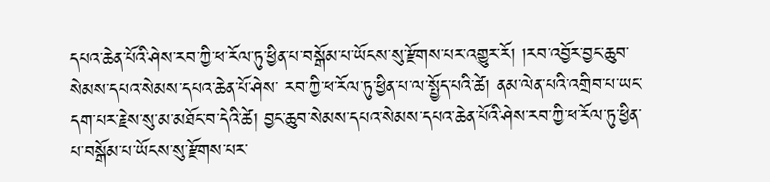དཔའ་ཆེན་པོའི་ཤེས་རབ་ཀྱི་ཕ་རོལ་ཏུ་ཕྱིན་པ་བསྒོམ་པ་ཡོངས་སུ་རྫོགས་པར་འགྱུར་རོ། །རབ་འབྱོར་བྱང་ཆུབ་སེམས་དཔའ་སེམས་དཔའ་ཆེན་པོ་ཤེས་ རབ་ཀྱི་ཕ་རོལ་ཏུ་ཕྱིན་པ་ལ་སྤྱོད་པའི་ཚེ། ནམ་ལེན་པའི་འགྲིབ་པ་ཡང་དག་པར་རྗེས་སུ་མ་མཐོང་བ་དེའི་ཚེ། བྱང་ཆུབ་སེམས་དཔའ་སེམས་དཔའ་ཆེན་པོའི་ཤེས་རབ་ཀྱི་ཕ་རོལ་ཏུ་ཕྱིན་པ་བསྒོམ་པ་ཡོངས་སུ་རྫོགས་པར་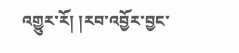འགྱུར་རོ། །རབ་འབྱོར་བྱང་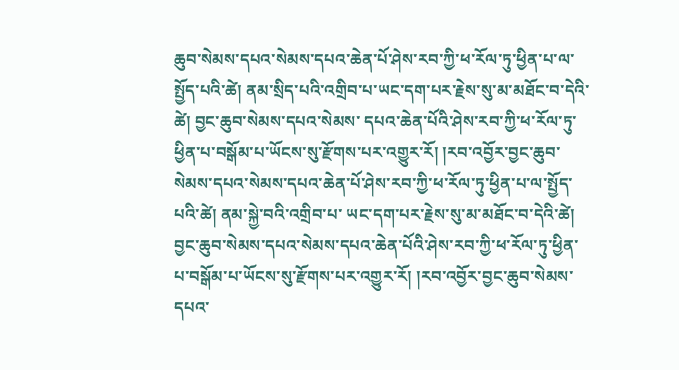ཆུབ་སེམས་དཔའ་སེམས་དཔའ་ཆེན་པོ་ཤེས་རབ་ཀྱི་ཕ་རོལ་ཏུ་ཕྱིན་པ་ལ་སྤྱོད་པའི་ཚེ། ནམ་སྲིད་པའི་འགྲིབ་པ་ཡང་དག་པར་རྗེས་སུ་མ་མཐོང་བ་དེའི་ཚེ། བྱང་ཆུབ་སེམས་དཔའ་སེམས་ དཔའ་ཆེན་པོའི་ཤེས་རབ་ཀྱི་ཕ་རོལ་ཏུ་ཕྱིན་པ་བསྒོམ་པ་ཡོངས་སུ་རྫོགས་པར་འགྱུར་རོ། །རབ་འབྱོར་བྱང་ཆུབ་སེམས་དཔའ་སེམས་དཔའ་ཆེན་པོ་ཤེས་རབ་ཀྱི་ཕ་རོལ་ཏུ་ཕྱིན་པ་ལ་སྤྱོད་པའི་ཚེ། ནམ་སྐྱེ་བའི་འགྲིབ་པ་ ཡང་དག་པར་རྗེས་སུ་མ་མཐོང་བ་དེའི་ཚེ། བྱང་ཆུབ་སེམས་དཔའ་སེམས་དཔའ་ཆེན་པོའི་ཤེས་རབ་ཀྱི་ཕ་རོལ་ཏུ་ཕྱིན་པ་བསྒོམ་པ་ཡོངས་སུ་རྫོགས་པར་འགྱུར་རོ། །རབ་འབྱོར་བྱང་ཆུབ་སེམས་དཔའ་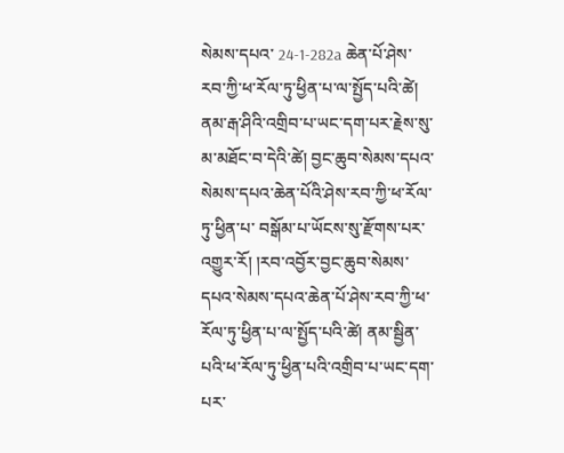སེམས་དཔའ་ 24-1-282a ཆེན་པོ་ཤེས་རབ་ཀྱི་ཕ་རོལ་ཏུ་ཕྱིན་པ་ལ་སྤྱོད་པའི་ཚེ། ནམ་རྒ་ཤིའི་འགྲིབ་པ་ཡང་དག་པར་རྗེས་སུ་མ་མཐོང་བ་དེའི་ཚེ། བྱང་ཆུབ་སེམས་དཔའ་སེམས་དཔའ་ཆེན་པོའི་ཤེས་རབ་ཀྱི་ཕ་རོལ་ཏུ་ཕྱིན་པ་ བསྒོམ་པ་ཡོངས་སུ་རྫོགས་པར་འགྱུར་རོ། །རབ་འབྱོར་བྱང་ཆུབ་སེམས་དཔའ་སེམས་དཔའ་ཆེན་པོ་ཤེས་རབ་ཀྱི་ཕ་རོལ་ཏུ་ཕྱིན་པ་ལ་སྤྱོད་པའི་ཚེ། ནམ་སྦྱིན་པའི་ཕ་རོལ་ཏུ་ཕྱིན་པའི་འགྲིབ་པ་ཡང་དག་པར་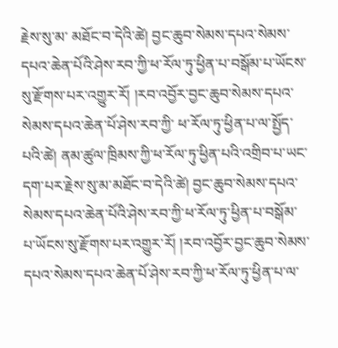རྗེས་སུ་མ་ མཐོང་བ་དེའི་ཚེ། བྱང་ཆུབ་སེམས་དཔའ་སེམས་དཔའ་ཆེན་པོའི་ཤེས་རབ་ཀྱི་ཕ་རོལ་ཏུ་ཕྱིན་པ་བསྒོམ་པ་ཡོངས་སུ་རྫོགས་པར་འགྱུར་རོ། །རབ་འབྱོར་བྱང་ཆུབ་སེམས་དཔའ་སེམས་དཔའ་ཆེན་པོ་ཤེས་རབ་ཀྱི་ ཕ་རོལ་ཏུ་ཕྱིན་པ་ལ་སྤྱོད་པའི་ཚེ། ནམ་ཚུལ་ཁྲིམས་ཀྱི་ཕ་རོལ་ཏུ་ཕྱིན་པའི་འགྲིབ་པ་ཡང་དག་པར་རྗེས་སུ་མ་མཐོང་བ་དེའི་ཚེ། བྱང་ཆུབ་སེམས་དཔའ་སེམས་དཔའ་ཆེན་པོའི་ཤེས་རབ་ཀྱི་ཕ་རོལ་ཏུ་ཕྱིན་པ་བསྒོམ་ པ་ཡོངས་སུ་རྫོགས་པར་འགྱུར་རོ། །རབ་འབྱོར་བྱང་ཆུབ་སེམས་དཔའ་སེམས་དཔའ་ཆེན་པོ་ཤེས་རབ་ཀྱི་ཕ་རོལ་ཏུ་ཕྱིན་པ་ལ་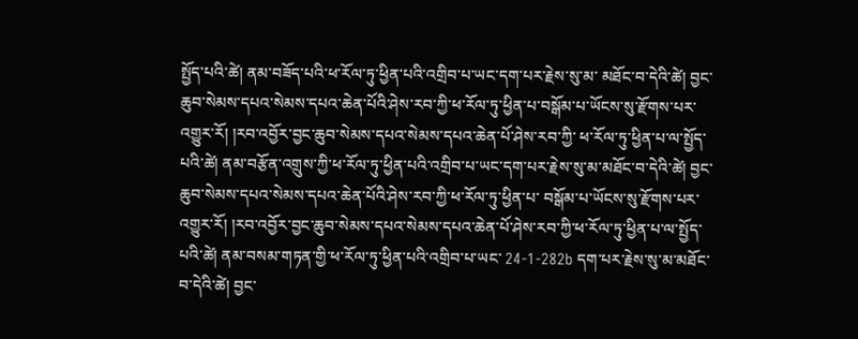སྤྱོད་པའི་ཚེ། ནམ་བཟོད་པའི་ཕ་རོལ་ཏུ་ཕྱིན་པའི་འགྲིབ་པ་ཡང་དག་པར་རྗེས་སུ་མ་ མཐོང་བ་དེའི་ཚེ། བྱང་ཆུབ་སེམས་དཔའ་སེམས་དཔའ་ཆེན་པོའི་ཤེས་རབ་ཀྱི་ཕ་རོལ་ཏུ་ཕྱིན་པ་བསྒོམ་པ་ཡོངས་སུ་རྫོགས་པར་འགྱུར་རོ། །རབ་འབྱོར་བྱང་ཆུབ་སེམས་དཔའ་སེམས་དཔའ་ཆེན་པོ་ཤེས་རབ་ཀྱི་ ཕ་རོལ་ཏུ་ཕྱིན་པ་ལ་སྤྱོད་པའི་ཚེ། ནམ་བརྩོན་འགྲུས་ཀྱི་ཕ་རོལ་ཏུ་ཕྱིན་པའི་འགྲིབ་པ་ཡང་དག་པར་རྗེས་སུ་མ་མཐོང་བ་དེའི་ཚེ། བྱང་ཆུབ་སེམས་དཔའ་སེམས་དཔའ་ཆེན་པོའི་ཤེས་རབ་ཀྱི་ཕ་རོལ་ཏུ་ཕྱིན་པ་ བསྒོམ་པ་ཡོངས་སུ་རྫོགས་པར་འགྱུར་རོ། །རབ་འབྱོར་བྱང་ཆུབ་སེམས་དཔའ་སེམས་དཔའ་ཆེན་པོ་ཤེས་རབ་ཀྱི་ཕ་རོལ་ཏུ་ཕྱིན་པ་ལ་སྤྱོད་པའི་ཚེ། ནམ་བསམ་གཏན་གྱི་ཕ་རོལ་ཏུ་ཕྱིན་པའི་འགྲིབ་པ་ཡང་ 24-1-282b དག་པར་རྗེས་སུ་མ་མཐོང་བ་དེའི་ཚེ། བྱང་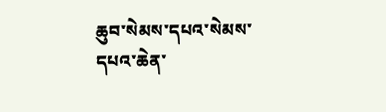ཆུབ་སེམས་དཔའ་སེམས་དཔའ་ཆེན་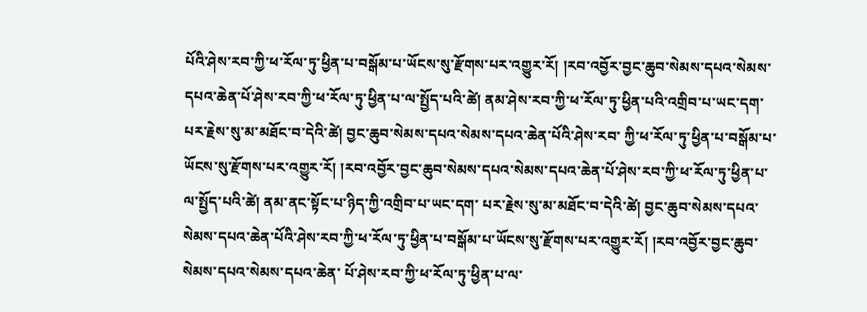པོའི་ཤེས་རབ་ཀྱི་ཕ་རོལ་ཏུ་ཕྱིན་པ་བསྒོམ་པ་ཡོངས་སུ་རྫོགས་པར་འགྱུར་རོ། །རབ་འབྱོར་བྱང་ཆུབ་སེམས་དཔའ་སེམས་ དཔའ་ཆེན་པོ་ཤེས་རབ་ཀྱི་ཕ་རོལ་ཏུ་ཕྱིན་པ་ལ་སྤྱོད་པའི་ཚེ། ནམ་ཤེས་རབ་ཀྱི་ཕ་རོལ་ཏུ་ཕྱིན་པའི་འགྲིབ་པ་ཡང་དག་པར་རྗེས་སུ་མ་མཐོང་བ་དེའི་ཚེ། བྱང་ཆུབ་སེམས་དཔའ་སེམས་དཔའ་ཆེན་པོའི་ཤེས་རབ་ ཀྱི་ཕ་རོལ་ཏུ་ཕྱིན་པ་བསྒོམ་པ་ཡོངས་སུ་རྫོགས་པར་འགྱུར་རོ། །རབ་འབྱོར་བྱང་ཆུབ་སེམས་དཔའ་སེམས་དཔའ་ཆེན་པོ་ཤེས་རབ་ཀྱི་ཕ་རོལ་ཏུ་ཕྱིན་པ་ལ་སྤྱོད་པའི་ཚེ། ནམ་ནང་སྟོང་པ་ཉིད་ཀྱི་འགྲིབ་པ་ཡང་དག་ པར་རྗེས་སུ་མ་མཐོང་བ་དེའི་ཚེ། བྱང་ཆུབ་སེམས་དཔའ་སེམས་དཔའ་ཆེན་པོའི་ཤེས་རབ་ཀྱི་ཕ་རོལ་ཏུ་ཕྱིན་པ་བསྒོམ་པ་ཡོངས་སུ་རྫོགས་པར་འགྱུར་རོ། །རབ་འབྱོར་བྱང་ཆུབ་སེམས་དཔའ་སེམས་དཔའ་ཆེན་ པོ་ཤེས་རབ་ཀྱི་ཕ་རོལ་ཏུ་ཕྱིན་པ་ལ་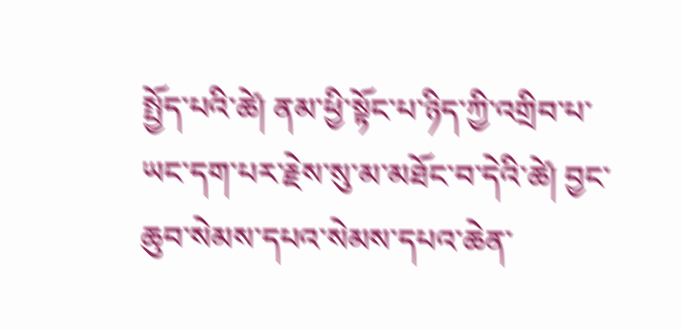སྤྱོད་པའི་ཚེ། ནམ་ཕྱི་སྟོང་པ་ཉིད་ཀྱི་འགྲིབ་པ་ཡང་དག་པར་རྗེས་སུ་མ་མཐོང་བ་དེའི་ཚེ། བྱང་ཆུབ་སེམས་དཔའ་སེམས་དཔའ་ཆེན་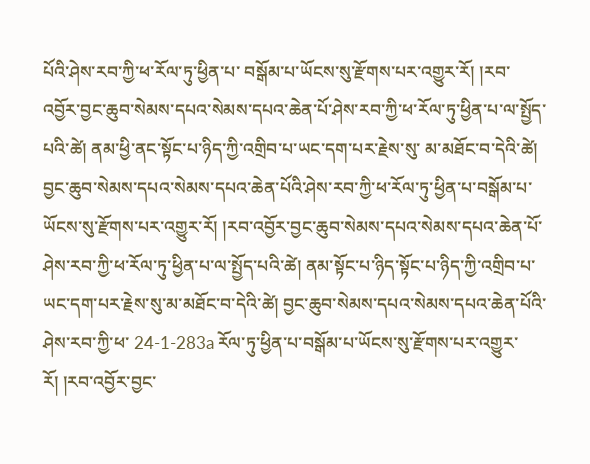པོའི་ཤེས་རབ་ཀྱི་ཕ་རོལ་ཏུ་ཕྱིན་པ་ བསྒོམ་པ་ཡོངས་སུ་རྫོགས་པར་འགྱུར་རོ། །རབ་འབྱོར་བྱང་ཆུབ་སེམས་དཔའ་སེམས་དཔའ་ཆེན་པོ་ཤེས་རབ་ཀྱི་ཕ་རོལ་ཏུ་ཕྱིན་པ་ལ་སྤྱོད་པའི་ཚེ། ནམ་ཕྱི་ནང་སྟོང་པ་ཉིད་ཀྱི་འགྲིབ་པ་ཡང་དག་པར་རྗེས་སུ་ མ་མཐོང་བ་དེའི་ཚེ། བྱང་ཆུབ་སེམས་དཔའ་སེམས་དཔའ་ཆེན་པོའི་ཤེས་རབ་ཀྱི་ཕ་རོལ་ཏུ་ཕྱིན་པ་བསྒོམ་པ་ཡོངས་སུ་རྫོགས་པར་འགྱུར་རོ། །རབ་འབྱོར་བྱང་ཆུབ་སེམས་དཔའ་སེམས་དཔའ་ཆེན་པོ་ ཤེས་རབ་ཀྱི་ཕ་རོལ་ཏུ་ཕྱིན་པ་ལ་སྤྱོད་པའི་ཚེ། ནམ་སྟོང་པ་ཉིད་སྟོང་པ་ཉིད་ཀྱི་འགྲིབ་པ་ཡང་དག་པར་རྗེས་སུ་མ་མཐོང་བ་དེའི་ཚེ། བྱང་ཆུབ་སེམས་དཔའ་སེམས་དཔའ་ཆེན་པོའི་ཤེས་རབ་ཀྱི་ཕ་ 24-1-283a རོལ་ཏུ་ཕྱིན་པ་བསྒོམ་པ་ཡོངས་སུ་རྫོགས་པར་འགྱུར་རོ། །རབ་འབྱོར་བྱང་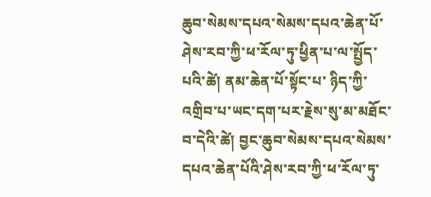ཆུབ་སེམས་དཔའ་སེམས་དཔའ་ཆེན་པོ་ཤེས་རབ་ཀྱི་ཕ་རོལ་ཏུ་ཕྱིན་པ་ལ་སྤྱོད་པའི་ཚེ། ནམ་ཆེན་པོ་སྟོང་པ་ ཉིད་ཀྱི་འགྲིབ་པ་ཡང་དག་པར་རྗེས་སུ་མ་མཐོང་བ་དེའི་ཚེ། བྱང་ཆུབ་སེམས་དཔའ་སེམས་དཔའ་ཆེན་པོའི་ཤེས་རབ་ཀྱི་ཕ་རོལ་ཏུ་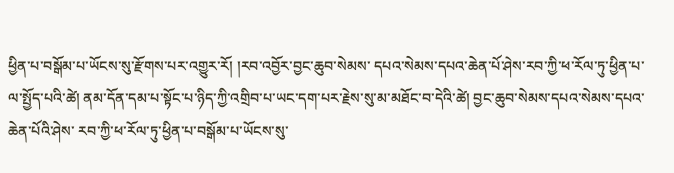ཕྱིན་པ་བསྒོམ་པ་ཡོངས་སུ་རྫོགས་པར་འགྱུར་རོ། །རབ་འབྱོར་བྱང་ཆུབ་སེམས་ དཔའ་སེམས་དཔའ་ཆེན་པོ་ཤེས་རབ་ཀྱི་ཕ་རོལ་ཏུ་ཕྱིན་པ་ལ་སྤྱོད་པའི་ཚེ། ནམ་དོན་དམ་པ་སྟོང་པ་ཉིད་ཀྱི་འགྲིབ་པ་ཡང་དག་པར་རྗེས་སུ་མ་མཐོང་བ་དེའི་ཚེ། བྱང་ཆུབ་སེམས་དཔའ་སེམས་དཔའ་ཆེན་པོའི་ཤེས་ རབ་ཀྱི་ཕ་རོལ་ཏུ་ཕྱིན་པ་བསྒོམ་པ་ཡོངས་སུ་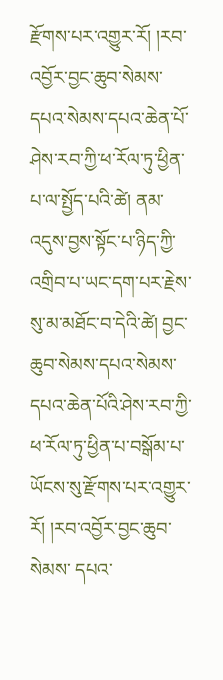རྫོགས་པར་འགྱུར་རོ། །རབ་འབྱོར་བྱང་ཆུབ་སེམས་དཔའ་སེམས་དཔའ་ཆེན་པོ་ཤེས་རབ་ཀྱི་ཕ་རོལ་ཏུ་ཕྱིན་པ་ལ་སྤྱོད་པའི་ཚེ། ནམ་འདུས་བྱས་སྟོང་པ་ཉིད་ཀྱི་ འགྲིབ་པ་ཡང་དག་པར་རྗེས་སུ་མ་མཐོང་བ་དེའི་ཚེ། བྱང་ཆུབ་སེམས་དཔའ་སེམས་དཔའ་ཆེན་པོའི་ཤེས་རབ་ཀྱི་ཕ་རོལ་ཏུ་ཕྱིན་པ་བསྒོམ་པ་ཡོངས་སུ་རྫོགས་པར་འགྱུར་རོ། །རབ་འབྱོར་བྱང་ཆུབ་སེམས་ དཔའ་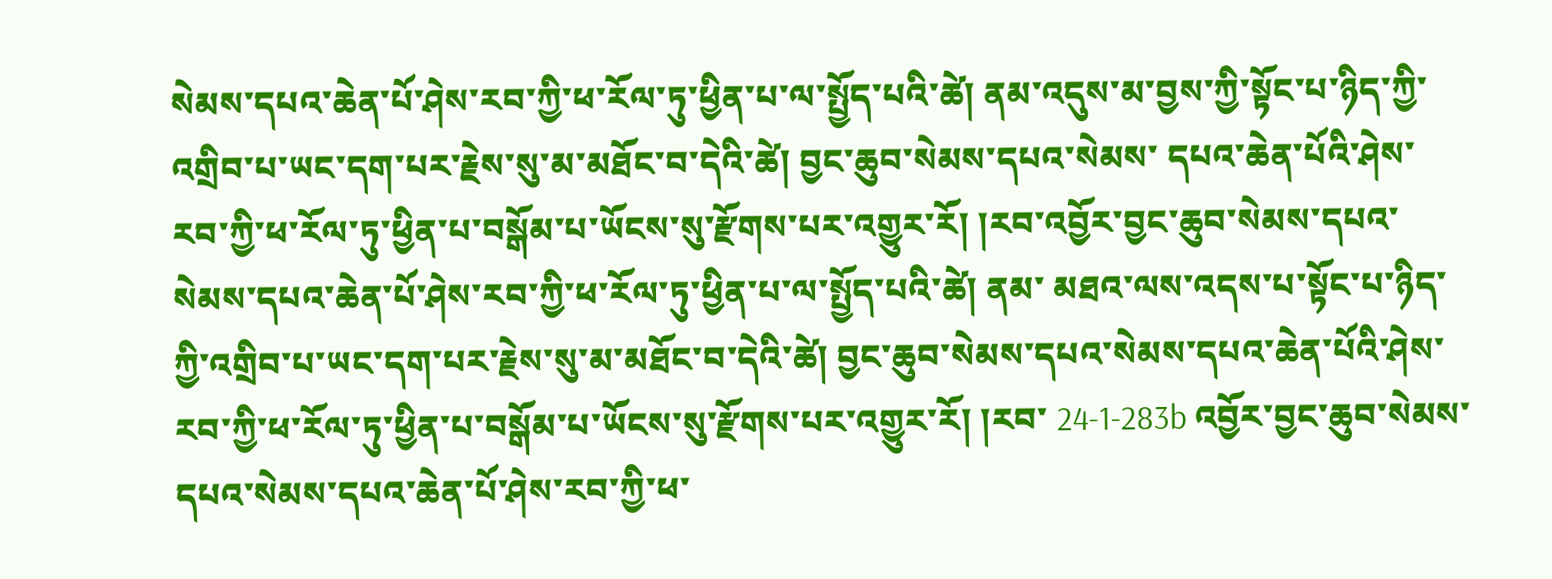སེམས་དཔའ་ཆེན་པོ་ཤེས་རབ་ཀྱི་ཕ་རོལ་ཏུ་ཕྱིན་པ་ལ་སྤྱོད་པའི་ཚེ། ནམ་འདུས་མ་བྱས་ཀྱི་སྟོང་པ་ཉིད་ཀྱི་འགྲིབ་པ་ཡང་དག་པར་རྗེས་སུ་མ་མཐོང་བ་དེའི་ཚེ། བྱང་ཆུབ་སེམས་དཔའ་སེམས་ དཔའ་ཆེན་པོའི་ཤེས་རབ་ཀྱི་ཕ་རོལ་ཏུ་ཕྱིན་པ་བསྒོམ་པ་ཡོངས་སུ་རྫོགས་པར་འགྱུར་རོ། །རབ་འབྱོར་བྱང་ཆུབ་སེམས་དཔའ་སེམས་དཔའ་ཆེན་པོ་ཤེས་རབ་ཀྱི་ཕ་རོལ་ཏུ་ཕྱིན་པ་ལ་སྤྱོད་པའི་ཚེ། ནམ་ མཐའ་ལས་འདས་པ་སྟོང་པ་ཉིད་ཀྱི་འགྲིབ་པ་ཡང་དག་པར་རྗེས་སུ་མ་མཐོང་བ་དེའི་ཚེ། བྱང་ཆུབ་སེམས་དཔའ་སེམས་དཔའ་ཆེན་པོའི་ཤེས་རབ་ཀྱི་ཕ་རོལ་ཏུ་ཕྱིན་པ་བསྒོམ་པ་ཡོངས་སུ་རྫོགས་པར་འགྱུར་རོ། །རབ་ 24-1-283b འབྱོར་བྱང་ཆུབ་སེམས་དཔའ་སེམས་དཔའ་ཆེན་པོ་ཤེས་རབ་ཀྱི་ཕ་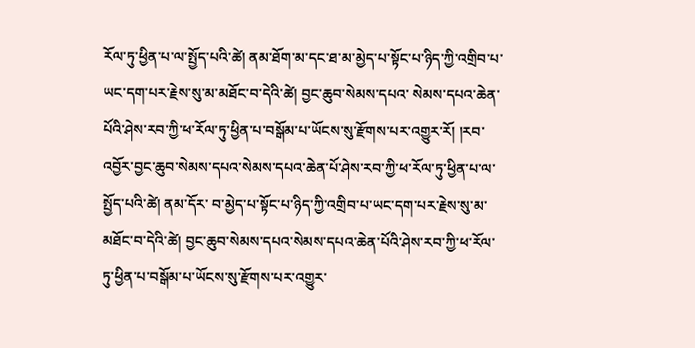རོལ་ཏུ་ཕྱིན་པ་ལ་སྤྱོད་པའི་ཚེ། ནམ་ཐོག་མ་དང་ཐ་མ་མྱེད་པ་སྟོང་པ་ཉིད་ཀྱི་འགྲིབ་པ་ཡང་དག་པར་རྗེས་སུ་མ་མཐོང་བ་དེའི་ཚེ། བྱང་ཆུབ་སེམས་དཔའ་ སེམས་དཔའ་ཆེན་པོའི་ཤེས་རབ་ཀྱི་ཕ་རོལ་ཏུ་ཕྱིན་པ་བསྒོམ་པ་ཡོངས་སུ་རྫོགས་པར་འགྱུར་རོ། །རབ་འབྱོར་བྱང་ཆུབ་སེམས་དཔའ་སེམས་དཔའ་ཆེན་པོ་ཤེས་རབ་ཀྱི་ཕ་རོལ་ཏུ་ཕྱིན་པ་ལ་སྤྱོད་པའི་ཚེ། ནམ་དོར་ བ་མྱེད་པ་སྟོང་པ་ཉིད་ཀྱི་འགྲིབ་པ་ཡང་དག་པར་རྗེས་སུ་མ་མཐོང་བ་དེའི་ཚེ། བྱང་ཆུབ་སེམས་དཔའ་སེམས་དཔའ་ཆེན་པོའི་ཤེས་རབ་ཀྱི་ཕ་རོལ་ཏུ་ཕྱིན་པ་བསྒོམ་པ་ཡོངས་སུ་རྫོགས་པར་འགྱུར་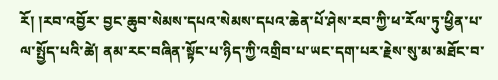རོ། །རབ་འབྱོར་ བྱང་ཆུབ་སེམས་དཔའ་སེམས་དཔའ་ཆེན་པོ་ཤེས་རབ་ཀྱི་ཕ་རོལ་ཏུ་ཕྱིན་པ་ལ་སྤྱོད་པའི་ཚེ། ནམ་རང་བཞིན་སྟོང་པ་ཉིད་ཀྱི་འགྲིབ་པ་ཡང་དག་པར་རྗེས་སུ་མ་མཐོང་བ་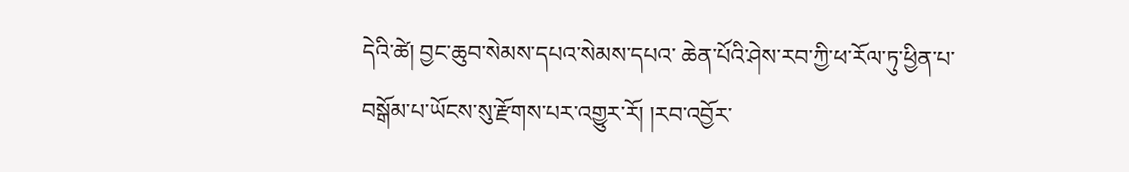དེའི་ཚེ། བྱང་ཆུབ་སེམས་དཔའ་སེམས་དཔའ་ ཆེན་པོའི་ཤེས་རབ་ཀྱི་ཕ་རོལ་ཏུ་ཕྱིན་པ་བསྒོམ་པ་ཡོངས་སུ་རྫོགས་པར་འགྱུར་རོ། །རབ་འབྱོར་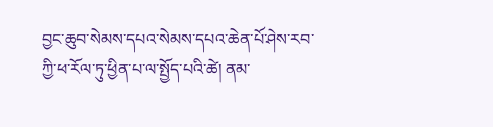བྱང་ཆུབ་སེམས་དཔའ་སེམས་དཔའ་ཆེན་པོ་ཤེས་རབ་ཀྱི་ཕ་རོལ་ཏུ་ཕྱིན་པ་ལ་སྤྱོད་པའི་ཚེ། ནམ་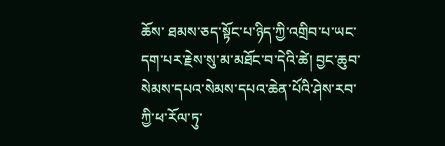ཆོས་ ཐམས་ཅད་སྟོང་པ་ཉིད་ཀྱི་འགྲིབ་པ་ཡང་དག་པར་རྗེས་སུ་མ་མཐོང་བ་དེའི་ཚེ། བྱང་ཆུབ་སེམས་དཔའ་སེམས་དཔའ་ཆེན་པོའི་ཤེས་རབ་ཀྱི་ཕ་རོལ་ཏུ་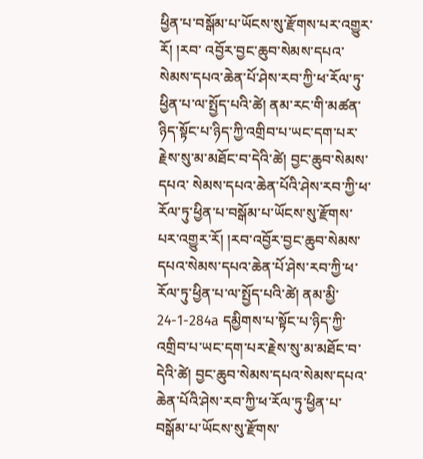ཕྱིན་པ་བསྒོམ་པ་ཡོངས་སུ་རྫོགས་པར་འགྱུར་རོ། །རབ་ འབྱོར་བྱང་ཆུབ་སེམས་དཔའ་སེམས་དཔའ་ཆེན་པོ་ཤེས་རབ་ཀྱི་ཕ་རོལ་ཏུ་ཕྱིན་པ་ལ་སྤྱོད་པའི་ཚེ། ནམ་རང་གི་མཚན་ཉིད་སྟོང་པ་ཉིད་ཀྱི་འགྲིབ་པ་ཡང་དག་པར་རྗེས་སུ་མ་མཐོང་བ་དེའི་ཚེ། བྱང་ཆུབ་སེམས་དཔའ་ སེམས་དཔའ་ཆེན་པོའི་ཤེས་རབ་ཀྱི་ཕ་རོལ་ཏུ་ཕྱིན་པ་བསྒོམ་པ་ཡོངས་སུ་རྫོགས་པར་འགྱུར་རོ། །རབ་འབྱོར་བྱང་ཆུབ་སེམས་དཔའ་སེམས་དཔའ་ཆེན་པོ་ཤེས་རབ་ཀྱི་ཕ་རོལ་ཏུ་ཕྱིན་པ་ལ་སྤྱོད་པའི་ཚེ། ནམ་མྱི་ 24-1-284a དམྱིགས་པ་སྟོང་པ་ཉིད་ཀྱི་འགྲིབ་པ་ཡང་དག་པར་རྗེས་སུ་མ་མཐོང་བ་དེའི་ཚེ། བྱང་ཆུབ་སེམས་དཔའ་སེམས་དཔའ་ཆེན་པོའི་ཤེས་རབ་ཀྱི་ཕ་རོལ་ཏུ་ཕྱིན་པ་བསྒོམ་པ་ཡོངས་སུ་རྫོགས་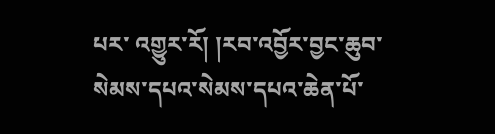པར་ འགྱུར་རོ། །རབ་འབྱོར་བྱང་ཆུབ་སེམས་དཔའ་སེམས་དཔའ་ཆེན་པོ་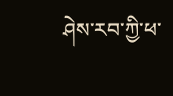ཤེས་རབ་ཀྱི་ཕ་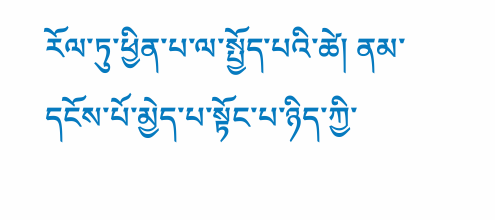རོལ་ཏུ་ཕྱིན་པ་ལ་སྤྱོད་པའི་ཚེ། ནམ་དངོས་པོ་མྱེད་པ་སྟོང་པ་ཉིད་ཀྱི་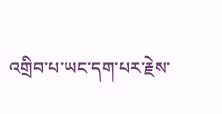འགྲིབ་པ་ཡང་དག་པར་རྗེས་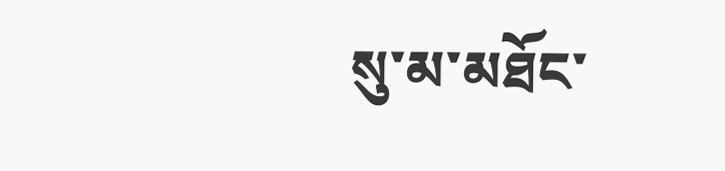སུ་མ་མཐོང་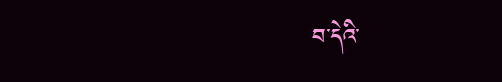བ་དེའི་